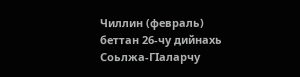Чиллин (февраль) беттан 26-чу дийнахь Соьлжа-ГIаларчу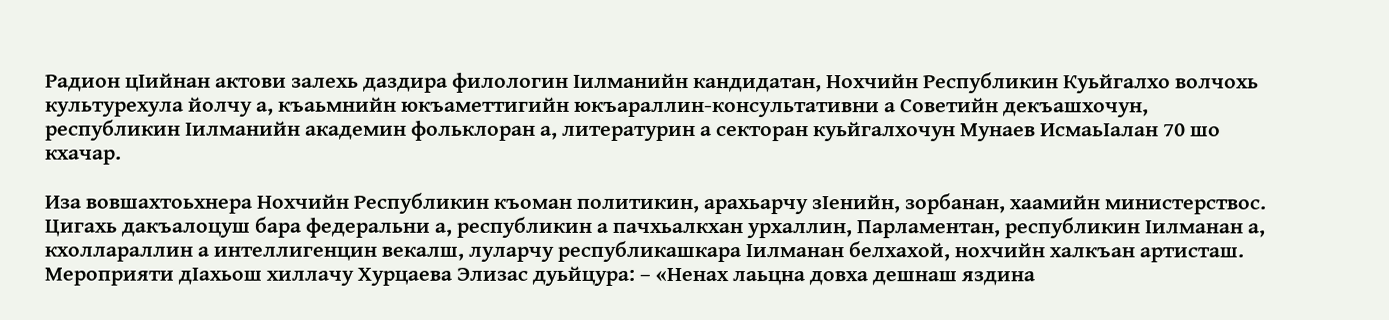Радион цIийнан актови залехь даздира филологин Iилманийн кандидатан, Нохчийн Республикин Куьйгалхо волчохь культурехула йолчу а, къаьмнийн юкъаметтигийн юкъараллин-консультативни а Советийн декъашхочун, республикин Iилманийн академин фольклоран а, литературин а секторан куьйгалхочун Мунаев ИсмаьIалан 70 шо кхачар.

Иза вовшахтоьхнера Нохчийн Республикин къоман политикин, арахьарчу зIенийн, зорбанан, хаамийн министерствос.
Цигахь дакъалоцуш бара федеральни а, республикин а пачхьалкхан урхаллин, Парламентан, республикин Iилманан а, кхоллараллин а интеллигенцин векалш, луларчу республикашкара Iилманан белхахой, нохчийн халкъан артисташ.
Мероприяти дIахьош хиллачу Хурцаева Элизас дуьйцура: – «Ненах лаьцна довха дешнаш яздина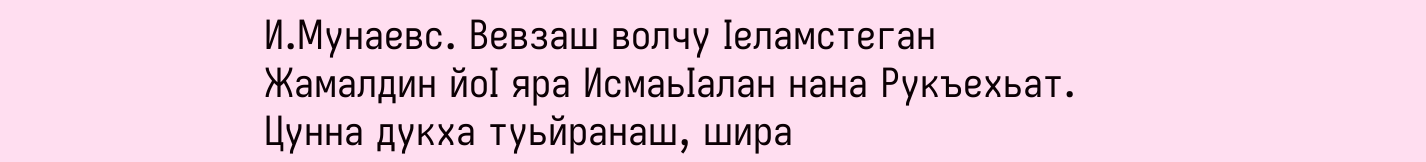И.Мунаевс. Вевзаш волчу Iеламстеган Жамалдин йоI яра ИсмаьIалан нана Рукъехьат. Цунна дукха туьйранаш, шира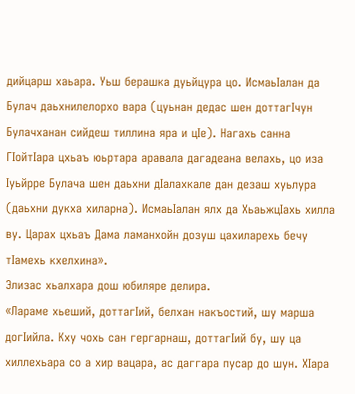дийцарш хаьара. Уьш берашка дуьйцура цо. ИсмаьIалан да Булач даьхнилелорхо вара (цуьнан дедас шен доттагIчун Булачханан сийдеш тиллина яра и цIе). Нагахь санна ГIойтIара цхьаъ юьртара аравала дагадеана велахь, цо иза Iуьйрре Булача шен даьхни дIалахкале дан дезаш хуьлура (даьхни дукха хиларна). ИсмаьIалан ялх да ХьаьжцIахь хилла ву. Царах цхьаъ Дама ламанхойн дозуш цахиларехь бечу тIамехь кхелхина».
Элизас хьалхара дош юбиляре делира.
«Лараме хьеший, доттагIий, белхан накъостий, шу марша догIийла. Кху чохь сан гергарнаш, доттагIий бу, шу ца хиллехьара со а хир вацара, ас даггара пусар до шун. ХIара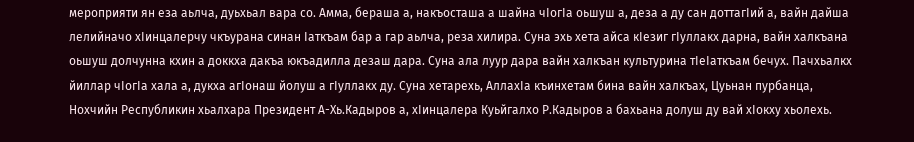мероприяти ян еза аьлча, дуьхьал вара со. Амма, бераша а, накъосташа а шайна чIогIа оьшуш а, деза а ду сан доттагIий а, вайн дайша лелийначо хIинцалерчу чкъурана синан Iаткъам бар а гар аьлча, реза хилира. Суна эхь хета айса кIезиг гIуллакх дарна, вайн халкъана оьшуш долчунна кхин а доккха дакъа юкъадилла дезаш дара. Суна ала луур дара вайн халкъан культурина тIеIаткъам бечух. Пачхьалкх йиллар чIогIа хала а, дукха агIонаш йолуш а гIуллакх ду. Суна хетарехь, АллахIа къинхетам бина вайн халкъах, Цуьнан пурбанца, Нохчийн Республикин хьалхара Президент А-Хь.Кадыров а, хIинцалера Куьйгалхо Р.Кадыров а бахьана долуш ду вай хIокху хьолехь.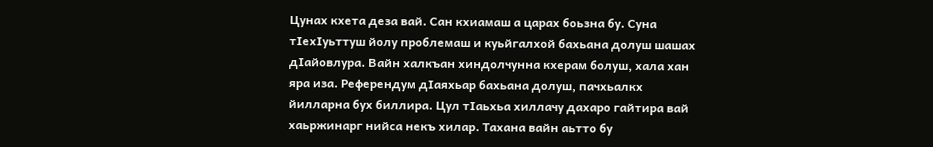Цунах кхета деза вай. Сан кхиамаш а царах боьзна бу. Суна тIехIуьттуш йолу проблемаш и куьйгалхой бахьана долуш шашах дIайовлура. Вайн халкъан хиндолчунна кхерам болуш, хала хан яра иза. Референдум дIаяхьар бахьана долуш, пачхьалкх йилларна бух биллира. Цул тIаьхьа хиллачу дахаро гайтира вай хаьржинарг нийса некъ хилар. Тахана вайн аьтто бу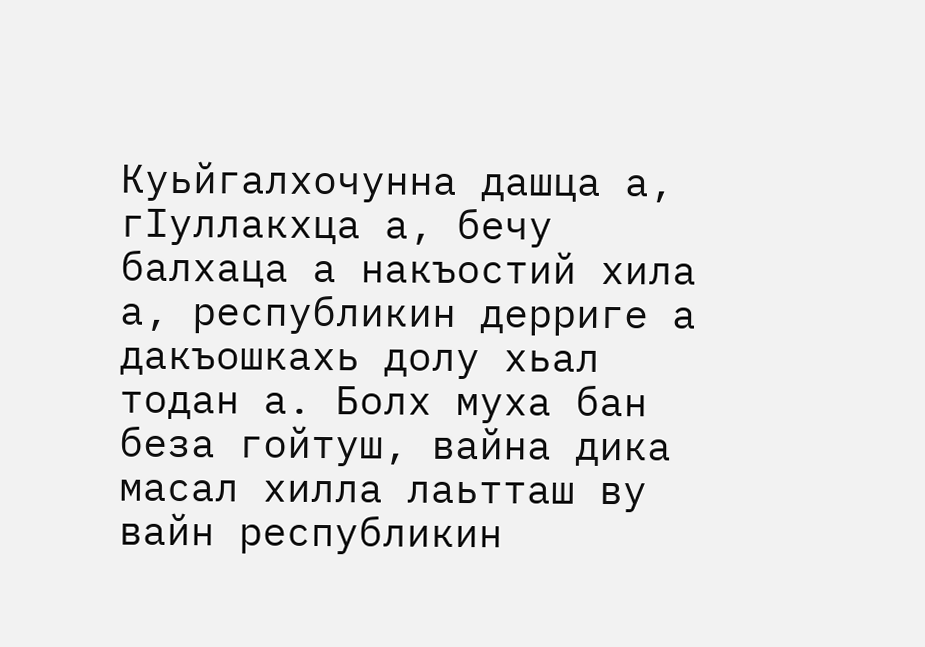Куьйгалхочунна дашца а, гIуллакхца а, бечу балхаца а накъостий хила а, республикин дерриге а дакъошкахь долу хьал тодан а. Болх муха бан беза гойтуш, вайна дика масал хилла лаьтташ ву вайн республикин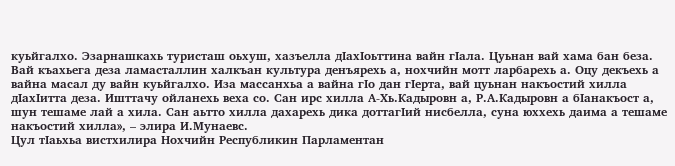куьйгалхо. Эзарнашкахь туристаш оьхуш, хазъелла дIахIоьттина вайн гIала. Цуьнан вай хама бан беза. Вай къахьега деза ламасталлин халкъан культура денъярехь а, нохчийн мотт ларбарехь а. Оцу декъехь а вайна масал ду вайн куьйгалхо. Иза массанхьа а вайна гIо дан гIерта, вай цуьнан накъостий хилла дIахIитта деза. Ишттачу ойланехь веха со. Сан ирс хилла А-Хь.Кадыровн а, Р.А.Кадыровн а бIанакъост а, шун тешаме лай а хила. Сан аьтто хилла дахарехь дика доттагIий нисбелла, суна юххехь даима а тешаме накъостий хилла», – элира И.Мунаевс.
Цул тIаьхьа вистхилира Нохчийн Республикин Парламентан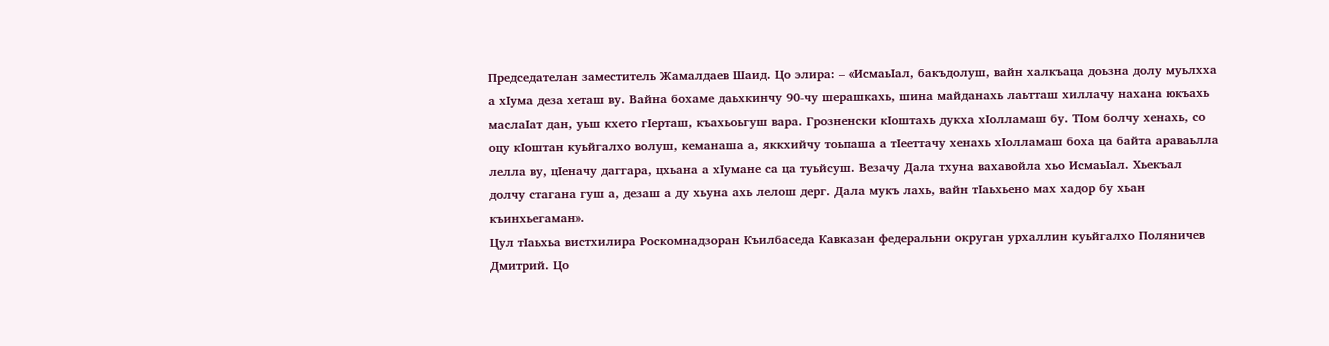Председателан заместитель Жамалдаев Шаид. Цо элира: – «ИсмаьIал, бакъдолуш, вайн халкъаца доьзна долу муьлхха а хIума деза хеташ ву. Вайна бохаме даьхкинчу 90-чу шерашкахь, шина майданахь лаьтташ хиллачу нахана юкъахь маслаIат дан, уьш кхето гIерташ, къахьоьгуш вара. Грозненски кIоштахь дукха хIолламаш бу. ТIом болчу хенахь, со оцу кIоштан куьйгалхо волуш, кеманаша а, яккхийчу тоьпаша а тIееттачу хенахь хIолламаш боха ца байта араваьлла лелла ву, цIеначу даггара, цхьана а хIумане са ца туьйсуш. Везачу Дала тхуна вахавойла хьо ИсмаьIал. Хьекъал долчу стагана гуш а, дезаш а ду хьуна ахь лелош дерг. Дала мукъ лахь, вайн тIаьхьено мах хадор бу хьан къинхьегаман».
Цул тIаьхьа вистхилира Роскомнадзоран Къилбаседа Кавказан федеральни округан урхаллин куьйгалхо Поляничев Дмитрий. Цо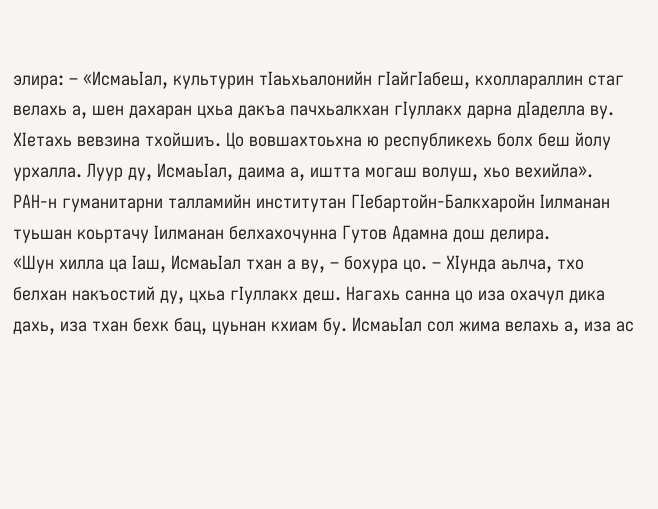элира: – «ИсмаьIал, культурин тIаьхьалонийн гIайгIабеш, кхоллараллин стаг велахь а, шен дахаран цхьа дакъа пачхьалкхан гIуллакх дарна дIаделла ву. ХIетахь вевзина тхойшиъ. Цо вовшахтоьхна ю республикехь болх беш йолу урхалла. Луур ду, ИсмаьIал, даима а, иштта могаш волуш, хьо вехийла».
РАН-н гуманитарни талламийн институтан ГIебартойн-Балкхаройн Iилманан туьшан коьртачу Iилманан белхахочунна Гутов Адамна дош делира.
«Шун хилла ца Iаш, ИсмаьIал тхан а ву, – бохура цо. – ХIунда аьлча, тхо белхан накъостий ду, цхьа гIуллакх деш. Нагахь санна цо иза охачул дика дахь, иза тхан бехк бац, цуьнан кхиам бу. ИсмаьIал сол жима велахь а, иза ас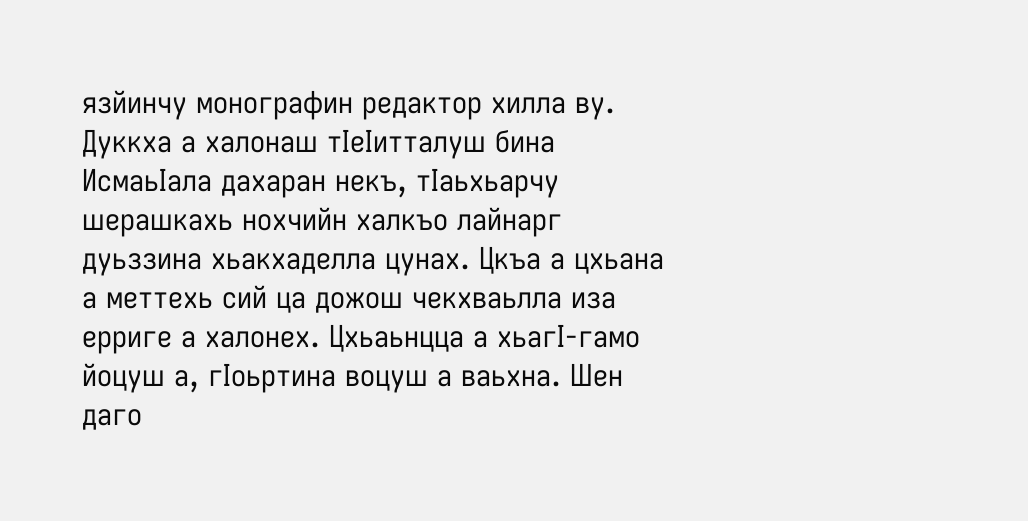язйинчу монографин редактор хилла ву. Дуккха а халонаш тIеIитталуш бина ИсмаьIала дахаран некъ, тIаьхьарчу шерашкахь нохчийн халкъо лайнарг дуьззина хьакхаделла цунах. Цкъа а цхьана а меттехь сий ца дожош чекхваьлла иза ерриге а халонех. Цхьаьнцца а хьагI-гамо йоцуш а, гIоьртина воцуш а ваьхна. Шен даго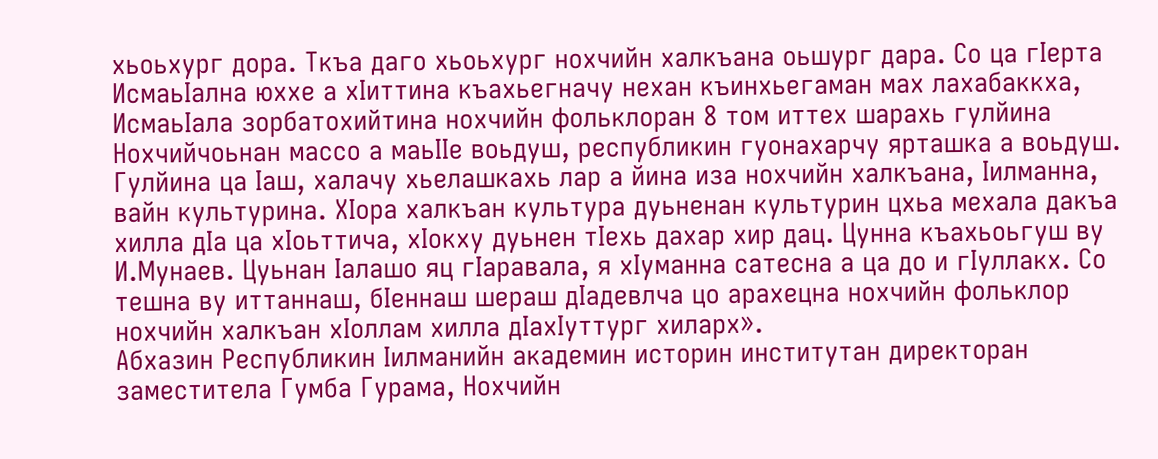хьоьхург дора. Ткъа даго хьоьхург нохчийн халкъана оьшург дара. Со ца гIерта ИсмаьIална юххе а хIиттина къахьегначу нехан къинхьегаман мах лахабаккха, ИсмаьIала зорбатохийтина нохчийн фольклоран 8 том иттех шарахь гулйина Нохчийчоьнан массо а маьIIе воьдуш, республикин гуонахарчу ярташка а воьдуш. Гулйина ца Iаш, халачу хьелашкахь лар а йина иза нохчийн халкъана, Iилманна, вайн культурина. ХIора халкъан культура дуьненан культурин цхьа мехала дакъа хилла дIа ца хIоьттича, хIокху дуьнен тIехь дахар хир дац. Цунна къахьоьгуш ву И.Мунаев. Цуьнан Iалашо яц гIаравала, я хIуманна сатесна а ца до и гIуллакх. Со тешна ву иттаннаш, бIеннаш шераш дIадевлча цо арахецна нохчийн фольклор нохчийн халкъан хIоллам хилла дIахIуттург хиларх».
Абхазин Республикин Iилманийн академин историн институтан директоран заместитела Гумба Гурама, Нохчийн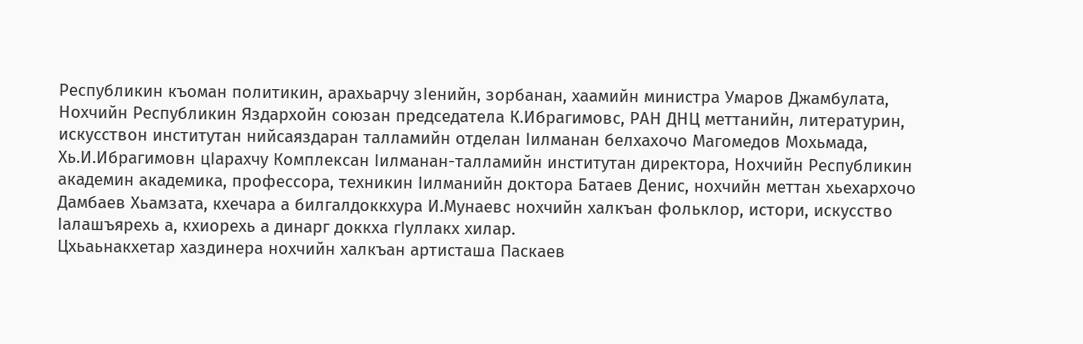Республикин къоман политикин, арахьарчу зIенийн, зорбанан, хаамийн министра Умаров Джамбулата, Нохчийн Республикин Яздархойн союзан председатела К.Ибрагимовс, РАН ДНЦ меттанийн, литературин, искусствон институтан нийсаяздаран талламийн отделан Iилманан белхахочо Магомедов Мохьмада, Хь.И.Ибрагимовн цIарахчу Комплексан Iилманан-талламийн институтан директора, Нохчийн Республикин академин академика, профессора, техникин Iилманийн доктора Батаев Денис, нохчийн меттан хьехархочо Дамбаев Хьамзата, кхечара а билгалдоккхура И.Мунаевс нохчийн халкъан фольклор, истори, искусство Iалашъярехь а, кхиорехь а динарг доккха гIуллакх хилар.
Цхьаьнакхетар хаздинера нохчийн халкъан артисташа Паскаев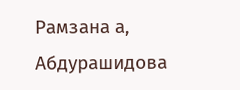Рамзана а, Абдурашидова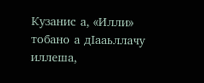Кузанис а, «Илли» тобано а дIааьллачу иллеша,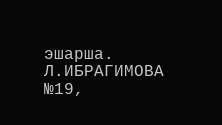эшарша.
Л.ИБРАГИМОВА
№19,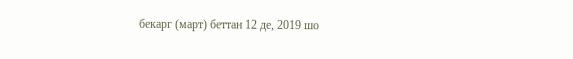бекарг (март) беттан 12 де, 2019 шо